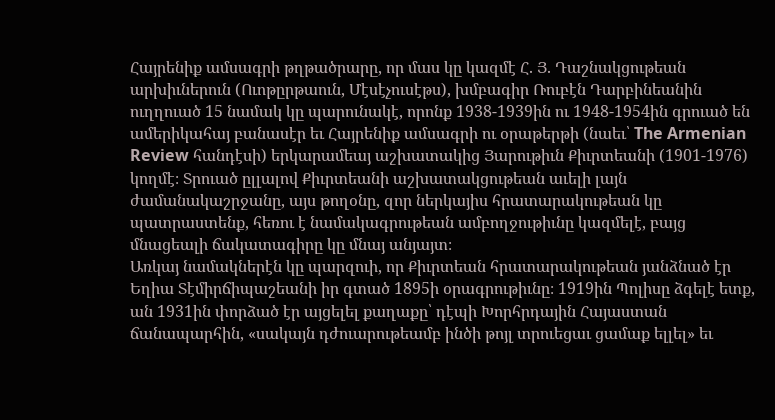Հայրենիք ամսագրի թղթածրարը, որ մաս կը կազմէ Հ. Յ. Դաշնակցութեան արխիւներուն (Ուոթըրթաուն, Մէսէչուսէթս), խմբագիր Ռուբէն Դարբինեանին ուղղուած 15 նամակ կը պարունակէ, որոնք 1938-1939ին ու 1948-1954ին գրուած են ամերիկահայ բանասէր եւ Հայրենիք ամսագրի ու օրաթերթի (նաեւ՝ The Armenian Review հանդէսի) երկարամեայ աշխատակից Յարութիւն Քիւրտեանի (1901-1976) կողմէ։ Տրուած ըլլալով Քիւրտեանի աշխատակցութեան աւելի լայն ժամանակաշրջանը, այս թողօնը, զոր ներկայիս հրատարակութեան կը պատրաստենք, հեռու է նամակագրութեան ամբողջութիւնը կազմելէ, բայց մնացեալի ճակատագիրը կը մնայ անյայտ։
Առկայ նամակներէն կը պարզուի, որ Քիւրտեան հրատարակութեան յանձնած էր Եղիա Տէմիրճիպաշեանի իր գտած 1895ի օրագրութիւնը։ 1919ին Պոլիսը ձգելէ ետք, ան 1931ին փորձած էր այցելել քաղաքը՝ դէպի Խորհրդային Հայաստան ճանապարհին, «սակայն դժուարութեամբ ինծի թոյլ տրուեցաւ ցամաք ելլել» եւ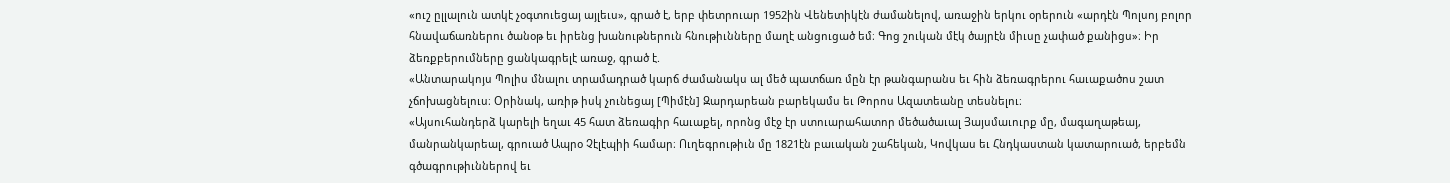«ուշ ըլլալուն ատկէ չօգտուեցայ այլեւս», գրած է, երբ փետրուար 1952ին Վենետիկէն ժամանելով, առաջին երկու օրերուն «արդէն Պոլսոյ բոլոր հնավաճառներու ծանօթ եւ իրենց խանութներուն հնութիւնները մաղէ անցուցած եմ։ Գոց շուկան մէկ ծայրէն միւսը չափած քանիցս»։ Իր ձեռքբերումները ցանկագրելէ առաջ, գրած է.
«Անտարակոյս Պոլիս մնալու տրամադրած կարճ ժամանակս ալ մեծ պատճառ մըն էր թանգարանս եւ հին ձեռագրերու հաւաքածոս շատ չճոխացնելուս։ Օրինակ, առիթ իսկ չունեցայ [Պիմէն] Զարդարեան բարեկամս եւ Թորոս Ազատեանը տեսնելու։
«Այսուհանդերձ կարելի եղաւ 45 հատ ձեռագիր հաւաքել, որոնց մէջ էր ստուարահատոր մեծածաւալ Յայսմաւուրք մը, մագաղաթեայ, մանրանկարեալ, գրուած Ապրօ Չէլէպիի համար։ Ուղեգրութիւն մը 1821էն բաւական շահեկան, Կովկաս եւ Հնդկաստան կատարուած, երբեմն գծագրութիւններով եւ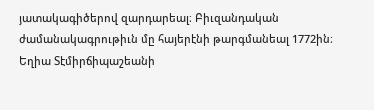յատակագիծերով զարդարեալ։ Բիւզանդական ժամանակագրութիւն մը հայերէնի թարգմանեալ 1772ին։ Եղիա Տէմիրճիպաշեանի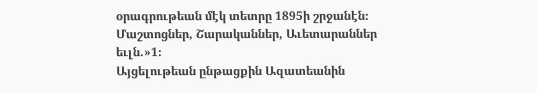օրագրութեան մէկ տետրը 1895ի շրջանէն։ Մաշտոցներ, Շարականներ, Աւետարաններ եւլն.»1։
Այցելութեան ընթացքին Ազատեանին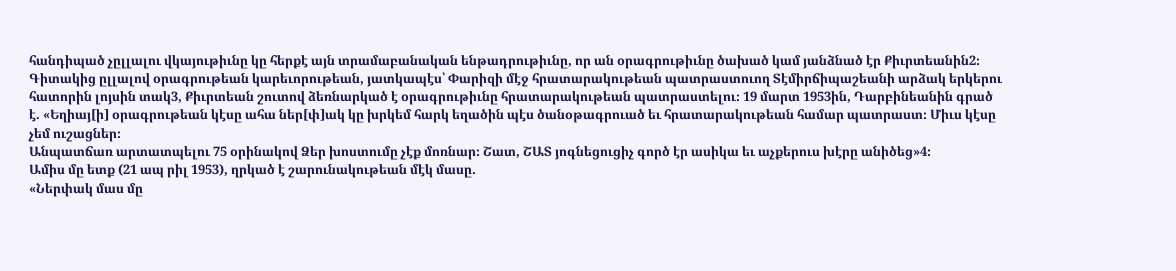հանդիպած չըլլալու վկայութիւնը կը հերքէ այն տրամաբանական ենթադրութիւնը, որ ան օրագրութիւնը ծախած կամ յանձնած էր Քիւրտեանին2։
Գիտակից ըլլալով օրագրութեան կարեւորութեան, յատկապէս՝ Փարիզի մէջ հրատարակութեան պատրաստուող Տէմիրճիպաշեանի արձակ երկերու հատորին լոյսին տակ3, Քիւրտեան շուտով ձեռնարկած է օրագրութիւնը հրատարակութեան պատրաստելու։ 19 մարտ 1953ին, Դարբինեանին գրած է. «Եղիայ[ի] օրագրութեան կէսը ահա ներ[փ]ակ կը խրկեմ հարկ եղածին պէս ծանօթագրուած եւ հրատարակութեան համար պատրաստ։ Միւս կէսը չեմ ուշացներ։
Անպատճառ արտատպելու 75 օրինակով Ձեր խոստումը չէք մոռնար։ Շատ, ՇԱՏ յոգնեցուցիչ գործ էր ասիկա եւ աչքերուս խէրը անիծեց»4։
Ամիս մը ետք (21 ապ րիլ 1953), ղրկած է շարունակութեան մէկ մասը.
«Ներփակ մաս մը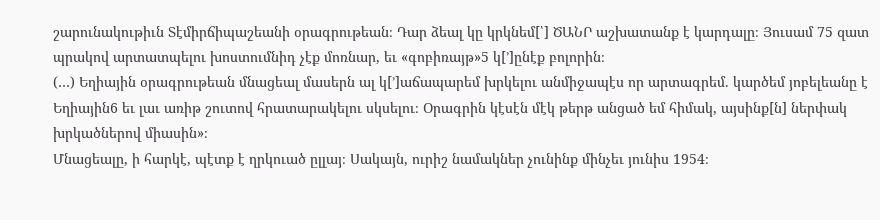շարունակութիւն Տէմիրճիպաշեանի օրագրութեան։ Դար ձեալ կը կրկնեմ[՝] ԾԱՆՐ աշխատանք է կարդալը։ Յուսամ 75 զատ պրակով արտատպելու խոստումնիդ չէք մոռնար, եւ «գոբիռայթ»5 կ[՚]ընէք բոլորին։
(…) Եղիային օրագրութեան մնացեալ մասերն ալ կ[՚]աճապարեմ խրկելու անմիջապէս որ արտագրեմ. կարծեմ յոբելեանը է Եղիային6 եւ լաւ առիթ շուտով հրատարակելու սկսելու։ Օրագրին կէսէն մէկ թերթ անցած եմ հիմակ, այսինք[ն] ներփակ խրկածներով միասին»։
Մնացեալը, ի հարկէ, պէտք է ղրկուած ըլլայ։ Սակայն, ուրիշ նամակներ չունինք մինչեւ յունիս 1954։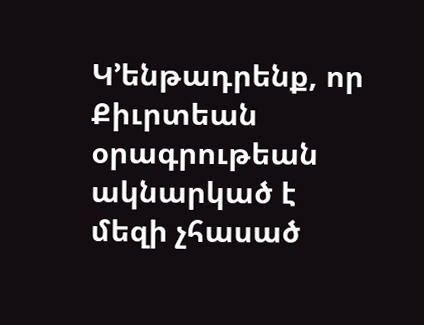Կ’ենթադրենք, որ Քիւրտեան օրագրութեան ակնարկած է մեզի չհասած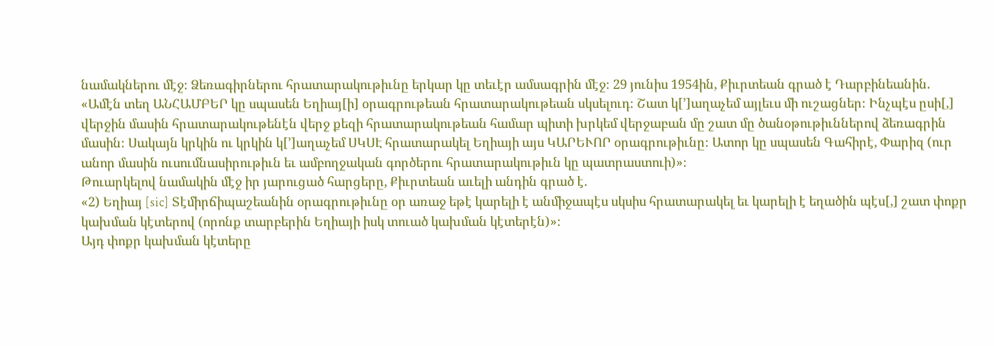նամակներու մէջ։ Ձեռագիրներու հրատարակութիւնը երկար կը տեւէր ամսագրին մէջ։ 29 յունիս 1954ին, Քիւրտեան գրած է Դարբինեանին.
«Ամէն տեղ ԱՆՀԱՄԲԵՐ կը սպասեն Եղիայ[ի] օրագրութեան հրատարակութեան սկսելուդ։ Շատ կ[՚]աղաչեմ այլեւս մի ուշացներ։ Ինչպէս ըսի[,] վերջին մասին հրատարակութենէն վերջ քեզի հրատարակութեան համար պիտի խրկեմ վերջաբան մը շատ մը ծանօթութիւններով ձեռագրին մասին։ Սակայն կրկին ու կրկին կ[՚]աղաչեմ ՍԿՍԷ հրատարակել Եղիայի այս ԿԱՐԵՒՈՐ օրագրութիւնը։ Ատոր կը սպասեն Գահիրէ, Փարիզ (ուր անոր մասին ուսումնասիրութիւն եւ ամբողջական գործերու հրատարակութիւն կը պատրաստուի)»։
Թուարկելով նամակին մէջ իր յարուցած հարցերը, Քիւրտեան աւելի անդին գրած է.
«2) Եղիայ [sic] Տէմիրճիպաշեանին օրագրութիւնը օր առաջ եթէ կարելի է անմիջապէս սկսիս հրատարակել եւ կարելի է եղածին պէս[,] շատ փոքր կախման կէտերով (որոնք տարբերին Եղիայի իսկ տուած կախման կէտերէն)»։
Այդ փոքր կախման կէտերը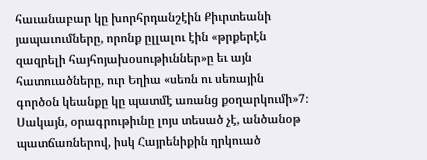հաւանաբար կը խորհրդանշէին Քիւրտեանի յապաւումները, որոնք ըլլալու էին «թրքերէն զազրելի հայհոյախօսութիւններ»ը եւ այն հատուածները, ուր Եղիա «սեռն ու սեռային գործօն կեանքը կը պատմէ առանց քօղարկումի»7։
Սակայն, օրագրութիւնը լոյս տեսած չէ, անծանօթ պատճառներով, իսկ Հայրենիքին ղրկուած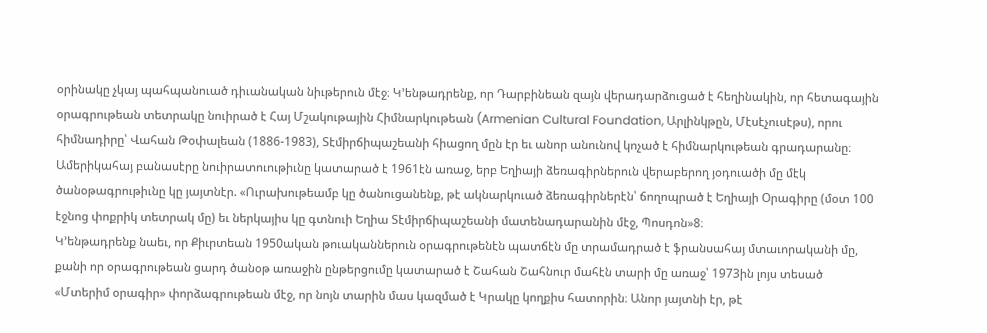օրինակը չկայ պահպանուած դիւանական նիւթերուն մէջ։ Կ’ենթադրենք, որ Դարբինեան զայն վերադարձուցած է հեղինակին, որ հետագային օրագրութեան տետրակը նուիրած է Հայ Մշակութային Հիմնարկութեան (Armenian Cultural Foundation, Արլինկթըն, Մէսէչուսէթս), որու հիմնադիրը՝ Վահան Թօփալեան (1886-1983), Տէմիրճիպաշեանի հիացող մըն էր եւ անոր անունով կոչած է հիմնարկութեան գրադարանը։ Ամերիկահայ բանասէրը նուիրատուութիւնը կատարած է 1961էն առաջ, երբ Եղիայի ձեռագիրներուն վերաբերող յօդուածի մը մէկ ծանօթագրութիւնը կը յայտնէր. «Ուրախութեամբ կը ծանուցանենք, թէ ակնարկուած ձեռագիրներէն՝ ճողոպրած է Եղիայի Օրագիրը (մօտ 100 էջնոց փոքրիկ տետրակ մը) եւ ներկայիս կը գտնուի Եղիա Տէմիրճիպաշեանի մատենադարանին մէջ, Պոսդոն»8։
Կ’ենթադրենք նաեւ, որ Քիւրտեան 1950ական թուականներուն օրագրութենէն պատճէն մը տրամադրած է ֆրանսահայ մտաւորականի մը, քանի որ օրագրութեան ցարդ ծանօթ առաջին ընթերցումը կատարած է Շահան Շահնուր մահէն տարի մը առաջ՝ 1973ին լոյս տեսած «Մտերիմ օրագիր» փորձագրութեան մէջ, որ նոյն տարին մաս կազմած է Կրակը կողքիս հատորին։ Անոր յայտնի էր, թէ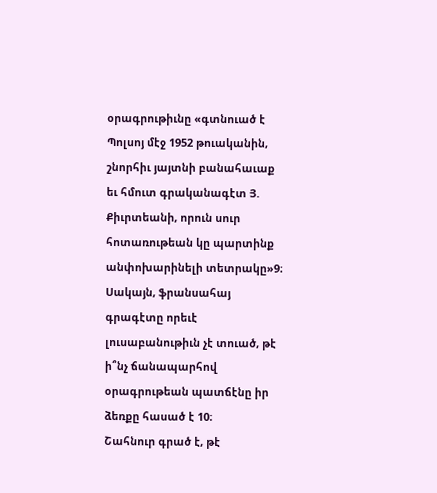օրագրութիւնը «գտնուած է Պոլսոյ մէջ 1952 թուականին, շնորհիւ յայտնի բանահաւաք եւ հմուտ գրականագէտ Յ. Քիւրտեանի, որուն սուր հոտառութեան կը պարտինք անփոխարինելի տետրակը»9։ Սակայն, ֆրանսահայ գրագէտը որեւէ լուսաբանութիւն չէ տուած, թէ ի՞նչ ճանապարհով օրագրութեան պատճէնը իր ձեռքը հասած է 10։
Շահնուր գրած է, թէ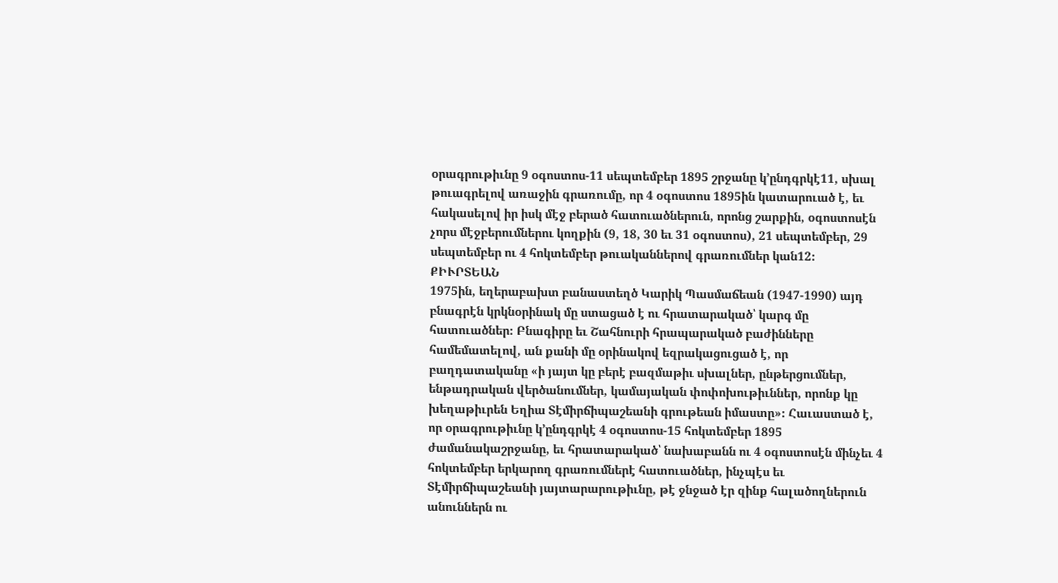օրագրութիւնը 9 օգոստոս-11 սեպտեմբեր 1895 շրջանը կ’ընդգրկէ11, սխալ թուագրելով առաջին գրառումը, որ 4 օգոստոս 1895ին կատարուած է, եւ հակասելով իր իսկ մէջ բերած հատուածներուն, որոնց շարքին, օգոստոսէն չորս մէջբերումներու կողքին (9, 18, 30 եւ 31 օգոստոս), 21 սեպտեմբեր, 29 սեպտեմբեր ու 4 հոկտեմբեր թուականներով գրառումներ կան12։
ՔԻՒՐՏԵԱՆ
1975ին, եղերաբախտ բանաստեղծ Կարիկ Պասմաճեան (1947-1990) այդ բնագրէն կրկնօրինակ մը ստացած է ու հրատարակած՝ կարգ մը հատուածներ։ Բնագիրը եւ Շահնուրի հրապարակած բաժինները համեմատելով, ան քանի մը օրինակով եզրակացուցած է, որ բաղդատականը «ի յայտ կը բերէ բազմաթիւ սխալներ, ընթերցումներ, ենթադրական վերծանումներ, կամայական փոփոխութիւններ, որոնք կը խեղաթիւրեն Եղիա Տէմիրճիպաշեանի գրութեան իմաստը»։ Հաւաստած է, որ օրագրութիւնը կ’ընդգրկէ 4 օգոստոս-15 հոկտեմբեր 1895 ժամանակաշրջանը, եւ հրատարակած՝ նախաբանն ու 4 օգոստոսէն մինչեւ 4 հոկտեմբեր երկարող գրառումներէ հատուածներ, ինչպէս եւ Տէմիրճիպաշեանի յայտարարութիւնը, թէ ջնջած էր զինք հալածողներուն անուններն ու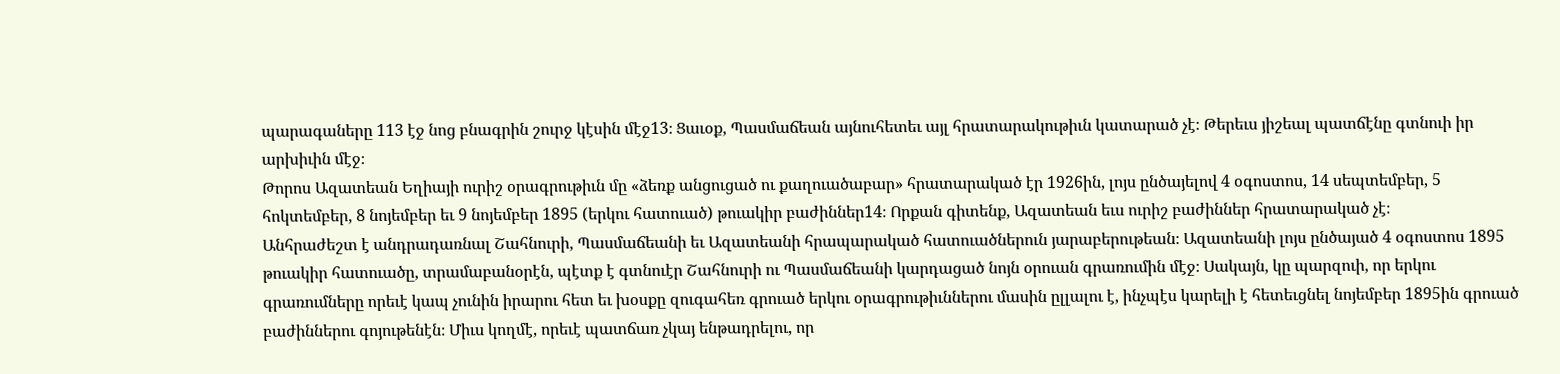պարագաները 113 էջ նոց բնագրին շուրջ կէսին մէջ13։ Ցաւօք, Պասմաճեան այնուհետեւ այլ հրատարակութիւն կատարած չէ։ Թերեւս յիշեալ պատճէնը գտնուի իր արխիւին մէջ։
Թորոս Ազատեան Եղիայի ուրիշ օրագրութիւն մը «ձեռք անցուցած ու քաղուածաբար» հրատարակած էր 1926ին, լոյս ընծայելով 4 օգոստոս, 14 սեպտեմբեր, 5 հոկտեմբեր, 8 նոյեմբեր եւ 9 նոյեմբեր 1895 (երկու հատուած) թուակիր բաժիններ14։ Որքան գիտենք, Ազատեան եւս ուրիշ բաժիններ հրատարակած չէ։
Անհրաժեշտ է անդրադառնալ Շահնուրի, Պասմաճեանի եւ Ազատեանի հրապարակած հատուածներուն յարաբերութեան։ Ազատեանի լոյս ընծայած 4 օգոստոս 1895 թուակիր հատուածը, տրամաբանօրէն, պէտք է գտնուէր Շահնուրի ու Պասմաճեանի կարդացած նոյն օրուան գրառումին մէջ։ Սակայն, կը պարզուի, որ երկու գրառումները որեւէ կապ չունին իրարու հետ եւ խօսքը զուգահեռ գրուած երկու օրագրութիւններու մասին ըլլալու է, ինչպէս կարելի է հետեւցնել նոյեմբեր 1895ին գրուած բաժիններու գոյութենէն։ Միւս կողմէ, որեւէ պատճառ չկայ ենթադրելու, որ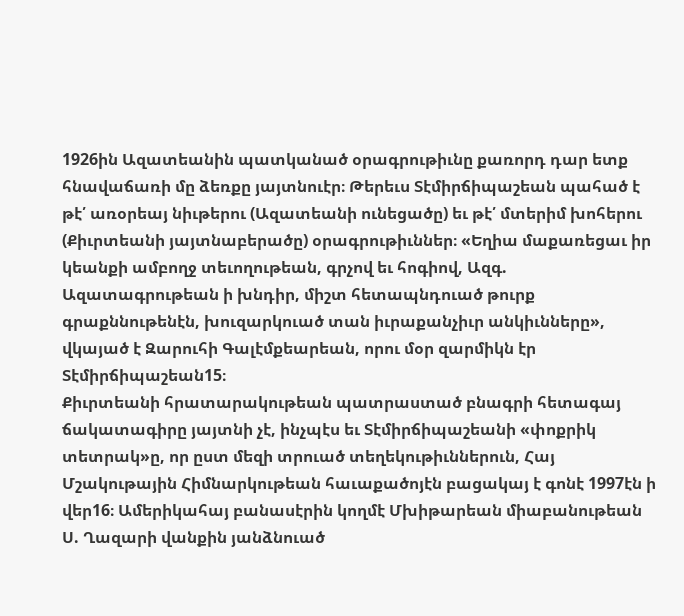1926ին Ազատեանին պատկանած օրագրութիւնը քառորդ դար ետք հնավաճառի մը ձեռքը յայտնուէր։ Թերեւս Տէմիրճիպաշեան պահած է թէ՛ առօրեայ նիւթերու (Ազատեանի ունեցածը) եւ թէ՛ մտերիմ խոհերու (Քիւրտեանի յայտնաբերածը) օրագրութիւններ։ «Եղիա մաքառեցաւ իր կեանքի ամբողջ տեւողութեան, գրչով եւ հոգիով, Ազգ. Ազատագրութեան ի խնդիր, միշտ հետապնդուած թուրք գրաքննութենէն, խուզարկուած տան իւրաքանչիւր անկիւնները», վկայած է Զարուհի Գալէմքեարեան, որու մօր զարմիկն էր Տէմիրճիպաշեան15։
Քիւրտեանի հրատարակութեան պատրաստած բնագրի հետագայ ճակատագիրը յայտնի չէ, ինչպէս եւ Տէմիրճիպաշեանի «փոքրիկ տետրակ»ը, որ ըստ մեզի տրուած տեղեկութիւններուն, Հայ Մշակութային Հիմնարկութեան հաւաքածոյէն բացակայ է գոնէ 1997էն ի վեր16։ Ամերիկահայ բանասէրին կողմէ Մխիթարեան միաբանութեան Ս. Ղազարի վանքին յանձնուած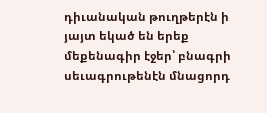դիւանական թուղթերէն ի յայտ եկած են երեք մեքենագիր էջեր՝ բնագրի սեւագրութենէն մնացորդ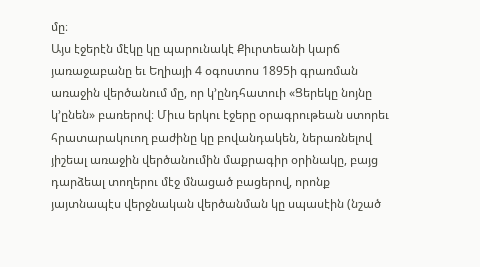մը։
Այս էջերէն մէկը կը պարունակէ Քիւրտեանի կարճ յառաջաբանը եւ Եղիայի 4 օգոստոս 1895ի գրառման առաջին վերծանում մը, որ կ’ընդհատուի «Ցերեկը նոյնը կ’ընեն» բառերով։ Միւս երկու էջերը օրագրութեան ստորեւ հրատարակուող բաժինը կը բովանդակեն, ներառնելով յիշեալ առաջին վերծանումին մաքրագիր օրինակը, բայց դարձեալ տողերու մէջ մնացած բացերով, որոնք յայտնապէս վերջնական վերծանման կը սպասէին (նշած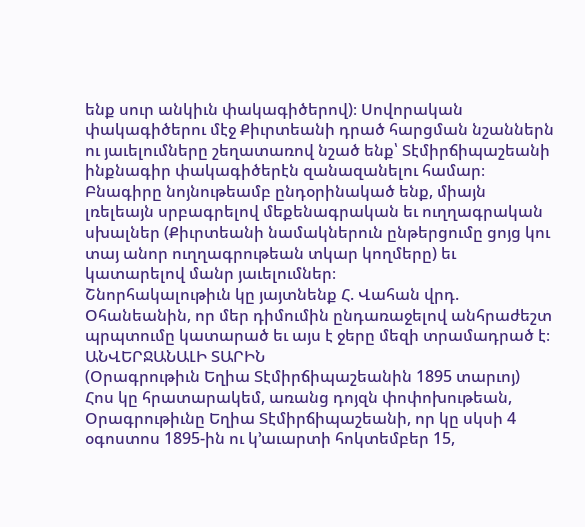ենք սուր անկիւն փակագիծերով)։ Սովորական փակագիծերու մէջ Քիւրտեանի դրած հարցման նշաններն ու յաւելումները շեղատառով նշած ենք՝ Տէմիրճիպաշեանի ինքնագիր փակագիծերէն զանազանելու համար։ Բնագիրը նոյնութեամբ ընդօրինակած ենք, միայն լռելեայն սրբագրելով մեքենագրական եւ ուղղագրական սխալներ (Քիւրտեանի նամակներուն ընթերցումը ցոյց կու տայ անոր ուղղագրութեան տկար կողմերը) եւ կատարելով մանր յաւելումներ։
Շնորհակալութիւն կը յայտնենք Հ. Վահան վրդ. Օհանեանին, որ մեր դիմումին ընդառաջելով անհրաժեշտ պրպտումը կատարած եւ այս է ջերը մեզի տրամադրած է։
ԱՆՎԵՐՋԱՆԱԼԻ ՏԱՐԻՆ
(Օրագրութիւն Եղիա Տէմիրճիպաշեանին 1895 տարւոյ)
Հոս կը հրատարակեմ, առանց դոյզն փոփոխութեան, Օրագրութիւնը Եղիա Տէմիրճիպաշեանի, որ կը սկսի 4 օգոստոս 1895-ին ու կ’աւարտի հոկտեմբեր 15,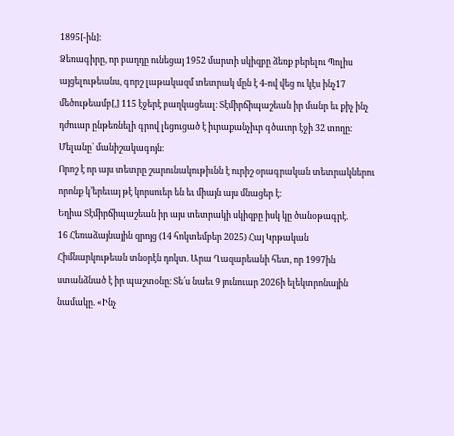1895[-ին]։
Ձեռագիրը, որ բաղդը ունեցայ 1952 մարտի սկիզբը ձեռք բերելու Պոլիս այցելութեանս, գորշ լաթակազմ տետրակ մըն է 4-ով վեց ու կէս ինչ17 մեծութեամբ[,] 115 էջերէ բաղկացեալ։ Տէմիրճիպաշեան իր մանր եւ քիչ ինչ դժուար ընթեռնելի գրով լեցուցած է իւրաքանչիւր գծաւոր էջի 32 տողը։ Մելանը՝ մանիշակագոյն։
Որոշ է որ այս տետրը շարունակութիւնն է ուրիշ օրագրական տետրակներու որոնք կ’երեւայ թէ կորսուեր են եւ միայն այս մնացեր է։
Եղիա Տէմիրճիպաշեան իր այս տետրակի սկիզբը իսկ կը ծանօթագրէ.
16 Հեռաձայնային զրոյց (14 հոկտեմբեր 2025) Հայ Կրթական Հիմնարկութեան տնօրէն դոկտ. Արա Ղազարեանի հետ, որ 1997ին ստանձնած է իր պաշտօնը։ Տե՛ս նաեւ 9 յունուար 2026ի ելեկտրոնային նամակը. «Ինչ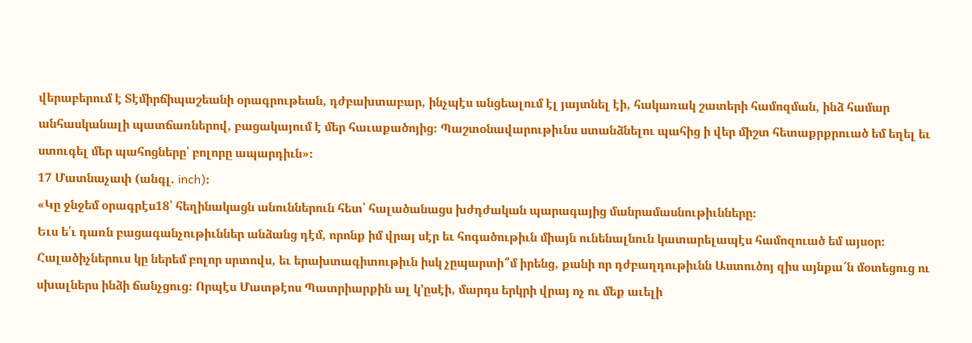վերաբերում է Տէմիրճիպաշեանի օրագրութեան, դժբախտաբար, ինչպէս անցեալում էլ յայտնել էի, հակառակ շատերի համոզման, ինձ համար անհասկանալի պատճառներով, բացակայում է մեր հաւաքածոյից։ Պաշտօնավարութիւնս ստանձնելու պահից ի վեր միշտ հետաքրքրուած եմ եղել եւ ստուգել մեր պահոցները՝ բոլորը ապարդիւն»։
17 Մատնաչափ (անգլ. inch)։
«Կը ջնջեմ օրագրէս18՝ հեղինակացն անուններուն հետ՝ հալածանացս խժդժական պարագայից մանրամասնութիւնները։
Եւս ե՛ւ դառն բացագանչութիւններ անձանց դէմ, որոնք իմ վրայ սէր եւ հոգածութիւն միայն ունենալնուն կատարելապէս համոզուած եմ այսօր։ Հալածիչներուս կը ներեմ բոլոր սրտովս, եւ երախտագիտութիւն իսկ չըպարտի՞մ իրենց, քանի որ դժբաղդութիւնն Աստուծոյ զիս այնքա՜ն մօտեցուց ու սխալներս ինձի ճանչցուց։ Որպէս Մատթէոս Պատրիարքին ալ կ’ըսէի, մարդս երկրի վրայ ոչ ու մեք աւելի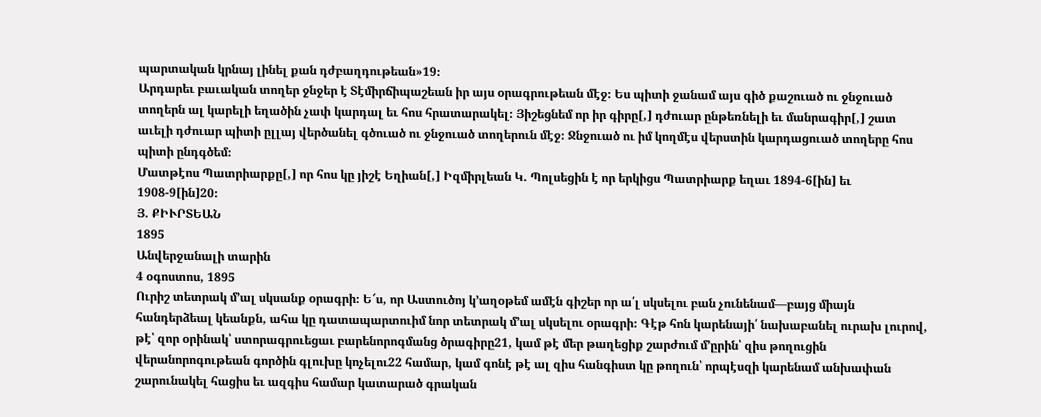պարտական կրնայ լինել քան դժբաղդութեան»19։
Արդարեւ բաւական տողեր ջնջեր է Տէմիրճիպաշեան իր այս օրագրութեան մէջ։ Ես պիտի ջանամ այս գիծ քաշուած ու ջնջուած տողերն ալ կարելի եղածին չափ կարդալ եւ հոս հրատարակել։ Յիշեցնեմ որ իր գիրը[,] դժուար ընթեռնելի եւ մանրագիր[,] շատ աւելի դժուար պիտի ըլլայ վերծանել գծուած ու ջնջուած տողերուն մէջ։ Ջնջուած ու իմ կողմէս վերստին կարդացուած տողերը հոս պիտի ընդգծեմ։
Մատթէոս Պատրիարքը[,] որ հոս կը յիշէ Եղիան[,] Իզմիրլեան Կ. Պոլսեցին է որ երկիցս Պատրիարք եղաւ 1894-6[ին] եւ 1908-9[ին]20։
Յ. ՔԻՒՐՏԵԱՆ
1895
Անվերջանալի տարին
4 օգոստոս, 1895
Ուրիշ տետրակ մ’ալ սկսանք օրագրի։ Ե՜ս, որ Աստուծոյ կ’աղօթեմ ամէն գիշեր որ ա՛լ սկսելու բան չունենամ—բայց միայն հանդերձեալ կեանքն, ահա կը դատապարտուիմ նոր տետրակ մ’ալ սկսելու օրագրի։ Գէթ հոն կարենայի՛ նախաբանել ուրախ լուրով, թէ՝ զոր օրինակ՝ ստորագրուեցաւ բարենորոգմանց ծրագիրը21, կամ թէ մեր թաղեցիք շարժում մ’ըրին՝ զիս թողուցին վերանորոգութեան գործին գլուխը կոչելու22 համար, կամ գոնէ թէ ալ զիս հանգիստ կը թողուն՝ որպէսզի կարենամ անխափան շարունակել հացիս եւ ազգիս համար կատարած գրական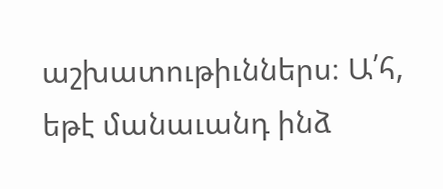աշխատութիւններս։ Ա՛հ, եթէ մանաւանդ ինձ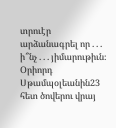տրուէր արձանագրել որ . . . ի՞նչ . . . յիմարութիւն։ Օրիորդ Սթամպօլեանին23 հետ ծովերու վրայ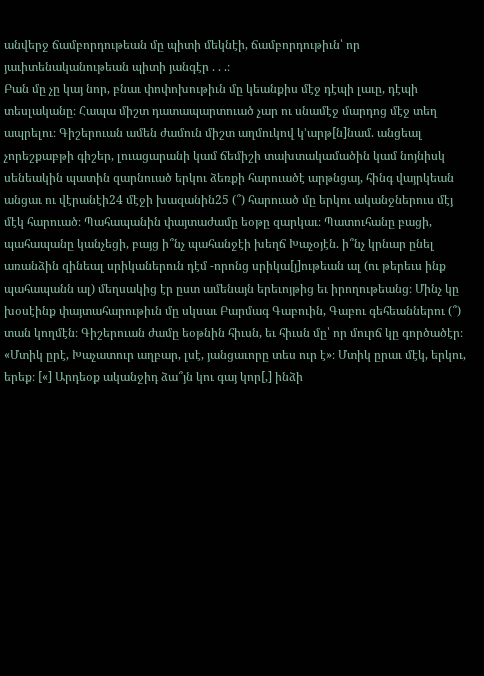անվերջ ճամբորդութեան մը պիտի մեկնէի, ճամբորդութիւն՝ որ յաւիտենականութեան պիտի յանգէր . . .։
Բան մը չը կայ նոր, բնաւ փոփոխութիւն մը կեանքիս մէջ դէպի լաւը, դէպի տեսլականը։ Հապա միշտ դատապարտուած չար ու սնամէջ մարդոց մէջ տեղ ապրելու։ Գիշերուան ամեն ժամուն միշտ աղմուկով կ’արթ[ն]նամ. անցեալ չորեշքաբթի գիշեր, լուացարանի կամ ճեմիշի տախտակամածին կամ նոյնիսկ սենեակին պատին զարնուած երկու ձեռքի հարուածէ արթնցայ, հինգ վայրկեան անցաւ ու վէրանէի24 մէջի խազանին25 (՞) հարուած մը երկու ականջներուս մէյ մէկ հարուած։ Պահապանին փայտաժամը եօթը զարկաւ։ Պատուհանը բացի, պահապանը կանչեցի, բայց ի՞նչ պահանջէի խեղճ Խաչօյէն. ի՞նչ կրնար ընել առանձին զինեալ սրիկաներուն դէմ -որոնց սրիկա[յ]ութեան ալ (ու թերեւս ինք պահապանն ալ) մեղսակից էր ըստ ամենայն երեւոյթից եւ իրողութեանց։ Մինչ կը խօսէինք փայտահարութիւն մը սկսաւ Բարմագ Գաբուին, Գաբու գեհեաններու (՞) տան կողմէն։ Գիշերուան ժամը եօթնին հիւսն, եւ հիւսն մը՝ որ մուրճ կը գործածէր։ «Մտիկ ըրէ, Խաչատուր աղբար, լսէ, յանցաւորը տես ուր է»։ Մտիկ ըրաւ մէկ, երկու, երեք։ [«] Արդեօք ականջիդ ձա՞յն կու գայ կոր[,] ինձի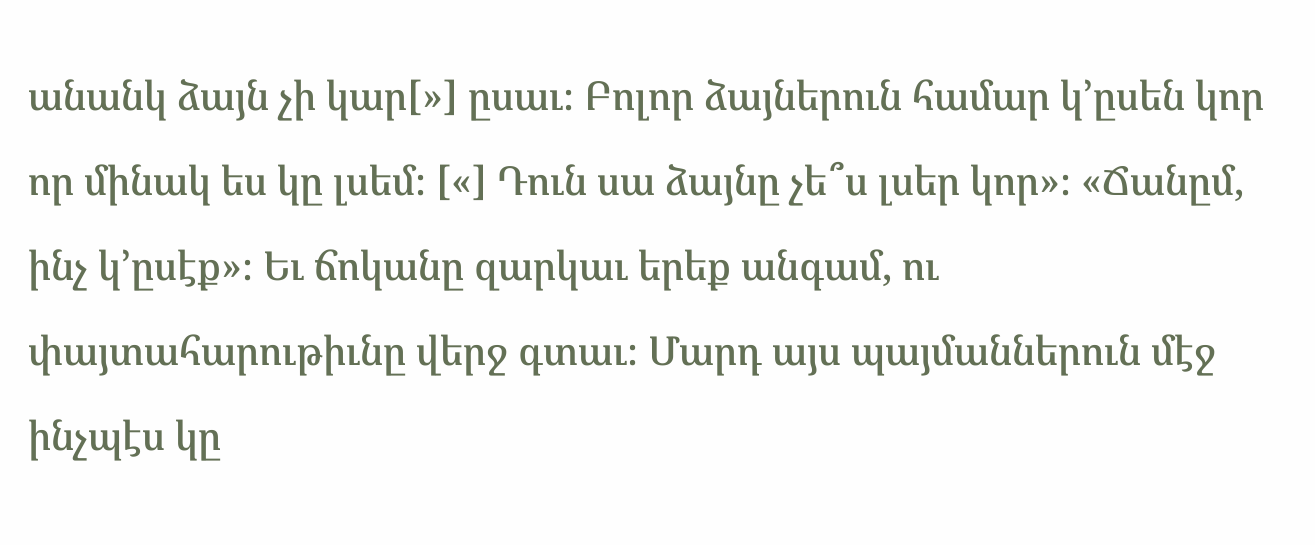անանկ ձայն չի կար[»] ըսաւ։ Բոլոր ձայներուն համար կ’ըսեն կոր որ մինակ ես կը լսեմ։ [«] Դուն սա ձայնը չե՞ս լսեր կոր»։ «Ճանըմ, ինչ կ’ըսէք»։ Եւ ճոկանը զարկաւ երեք անգամ, ու փայտահարութիւնը վերջ գտաւ։ Մարդ այս պայմաններուն մէջ ինչպէս կը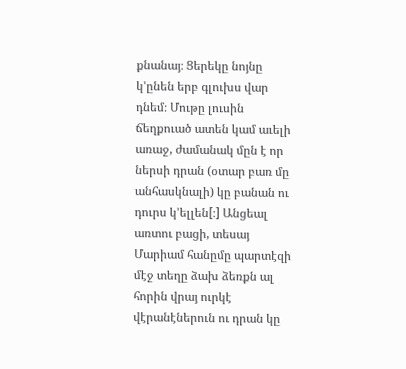քնանայ։ Ցերեկը նոյնը կ’ընեն երբ գլուխս վար դնեմ։ Մութը լուսին ճեղքուած ատեն կամ աւելի առաջ, ժամանակ մըն է որ ներսի դրան (օտար բառ մը անհասկնալի) կը բանան ու դուրս կ’ելլեն[։] Անցեալ առտու բացի, տեսայ Մարիամ հանըմը պարտէզի մէջ տեղը ձախ ձեռքն ալ հորին վրայ ուրկէ վէրանէներուն ու դրան կը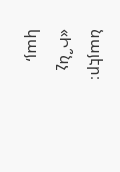նայէր։ «Ի՞նչ կայ,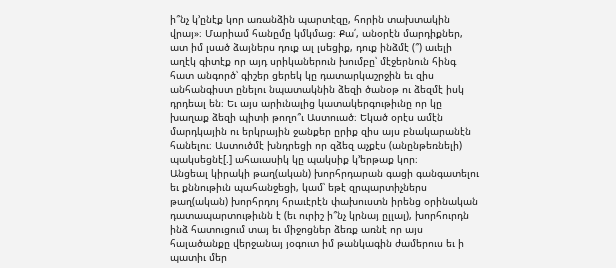ի՞նչ կ’ընէք կոր առանձին պարտէզը, հորին տախտակին վրայ»։ Մարիամ հանըմը կմկմաց։ Քա՛, անօրէն մարդիքներ, ատ իմ լսած ձայներս դուք ալ լսեցիք, դուք ինձմէ (՞) աւելի աղէկ գիտէք որ այդ սրիկաներուն խումբը՝ մէջերնուն հինգ հատ անգործ՝ գիշեր ցերեկ կը դատարկաշրջին եւ զիս անհանգիստ ընելու նպատակնին ձեզի ծանօթ ու ձեզմէ իսկ դրդեալ են։ Եւ այս արիւնալից կատակերգութիւնը որ կը խաղաք ձեզի պիտի թողո՞ւ Աստուած։ Եկած օրէս ամէն մարդկային ու երկրային ջանքեր ըրիք զիս այս բնակարանէն հանելու։ Աստուծմէ խնդրեցի որ զձեզ աչքէս (անընթեռնելի) պակսեցնէ[.] ահաւասիկ կը պակսիք կ’երթաք կոր։
Անցեալ կիրակի թաղ(ական) խորհրդարան գացի գանգատելու եւ քննութիւն պահանջեցի, կամ՝ եթէ զրպարտիչներս թաղ(ական) խորհրդոյ հրաւէրէն փախուստն իրենց օրինական դատապարտութիւնն է (եւ ուրիշ ի՞նչ կրնայ ըլլալ), խորհուրդն ինձ հատուցում տայ եւ միջոցներ ձեռք առնէ որ այս հալածանքը վերջանայ յօգուտ իմ թանկագին ժամերուս եւ ի պատիւ մեր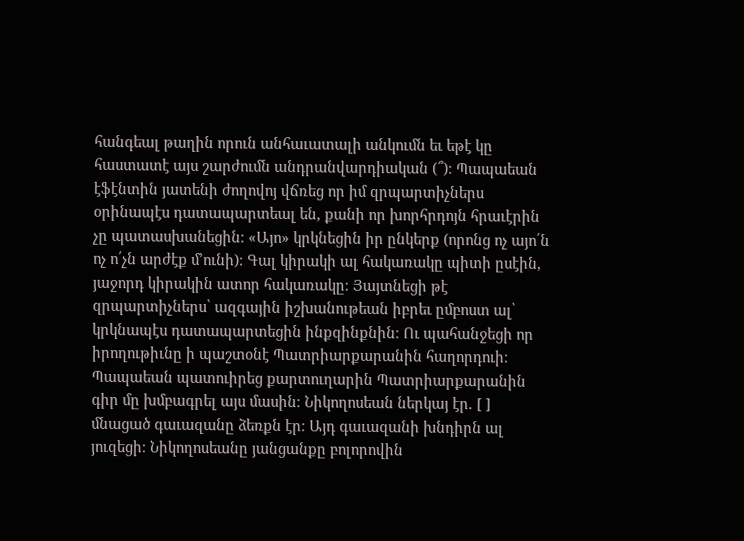հանգեալ թաղին որուն անհաւատալի անկումն եւ եթէ կը հաստատէ այս շարժումն անդրանվարդիական (՞)։ Պապաեան էֆէնտին յատենի ժողովոյ վճռեց որ իմ զրպարտիչներս օրինապէս դատապարտեալ են, քանի որ խորհրդոյն հրաւէրին չը պատասխանեցին։ «Այո» կրկնեցին իր ընկերք (որոնց ոչ այո՛ն ոչ ո՛չն արժէք մ’ունի)։ Գալ կիրակի ալ հակառակը պիտի ըսէին, յաջորդ կիրակին ատոր հակառակը։ Յայտնեցի թէ զրպարտիչներս՝ ազգային իշխանութեան իբրեւ ըմբոստ ալ՝ կրկնապէս դատապարտեցին ինքզինքնին։ Ու պահանջեցի որ իրողութիւնը ի պաշտօնէ Պատրիարքարանին հաղորդուի։ Պապաեան պատուիրեց քարտուղարին Պատրիարքարանին գիր մը խմբագրել այս մասին։ Նիկողոսեան ներկայ էր. [ ] մնացած գաւազանը ձեռքն էր։ Այդ գաւազանի խնդիրն ալ յուզեցի։ Նիկողոսեանը յանցանքը բոլորովին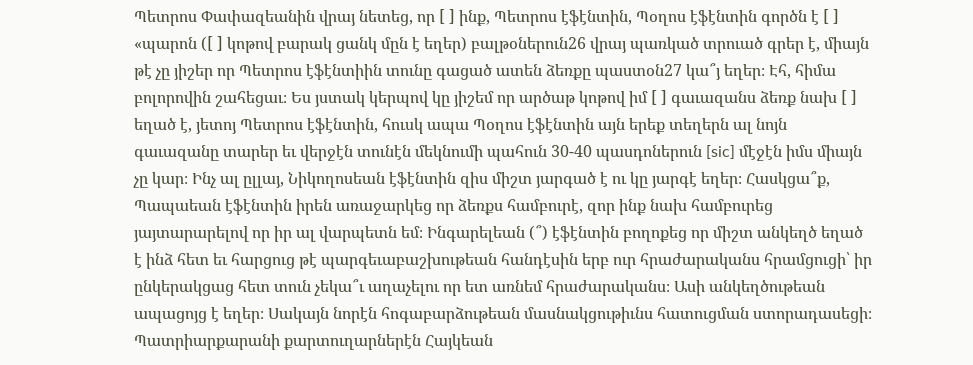Պետրոս Փափազեանին վրայ նետեց, որ [ ] ինք, Պետրոս էֆէնտին, Պօղոս էֆէնտին գործն է [ ] «պարոն ([ ] կոթով բարակ ցանկ մըն է եղեր) բալթօներուն26 վրայ պառկած տրուած գրեր է, միայն թէ չը յիշեր որ Պետրոս էֆէնտիին տունը գացած ատեն ձեռքը պաստօն27 կա՞յ եղեր։ Էհ, հիմա բոլորովին շահեցաւ։ Ես յստակ կերպով կը յիշեմ որ արծաթ կոթով իմ [ ] գաւազանս ձեռք նախ [ ] եղած է, յետոյ Պետրոս էֆէնտին, հուսկ ապա Պօղոս էֆէնտին այն երեք տեղերն ալ նոյն գաւազանը տարեր եւ վերջէն տունէն մեկնումի պահուն 30-40 պասդոներուն [sic] մէջէն իմս միայն չը կար։ Ինչ ալ ըլլայ, Նիկողոսեան էֆէնտին զիս միշտ յարգած է ու կը յարգէ եղեր։ Հասկցա՞ք, Պապաեան էֆէնտին իրեն առաջարկեց որ ձեռքս համբուրէ, զոր ինք նախ համբուրեց յայտարարելով որ իր ալ վարպետն եմ։ Ինգարելեան (՞) էֆէնտին բողոքեց որ միշտ անկեղծ եղած է ինձ հետ եւ հարցուց թէ պարգեւաբաշխութեան հանդէսին երբ ուր հրաժարականս հրամցուցի՝ իր ընկերակցաց հետ տուն չեկա՞ւ աղաչելու որ ետ առնեմ հրաժարականս։ Ասի անկեղծութեան ապացոյց է եղեր։ Սակայն նորէն հոգաբարձութեան մասնակցութիւնս հատուցման ստորադասեցի։ Պատրիարքարանի քարտուղարներէն Հայկեան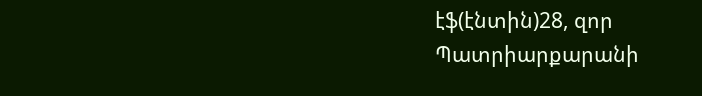էֆ(էնտին)28, զոր Պատրիարքարանի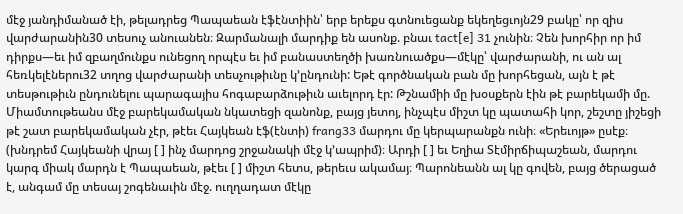մէջ յանդիմանած էի, թելադրեց Պապաեան էֆէնտիին՝ երբ երեքս գտնուեցանք եկեղեցւոյն29 բակը՝ որ զիս վարժարանին30 տեսուչ անուանեն։ Զարմանալի մարդիք են ասոնք. բնաւ tact[e] 31 չունին։ Չեն խորհիր որ իմ դիրքս—եւ իմ զբաղմունքս ունեցող որպէս եւ իմ բանաստեղծի խառնուածքս—մէկը՝ վարժարանի, ու ան ալ հեռկելէներու32 տղոց վարժարանի տեսչութիւնը կ’ընդունի: Եթէ գործնական բան մը խորհեցան, այն է թէ տեսթութիւն ընդունելու պարագայիս հոգաբարձութիւն աւելորդ էր: Թշնամիի մը խօսքերն էին թէ բարեկամի մը. Միամտութեանս մէջ բարեկամական նկատեցի զանոնք, բայց յետոյ, ինչպէս միշտ կը պատահի կոր, շեշտը յիշեցի թէ շատ բարեկամական չէր, թէեւ Հայկեան էֆ(էնտի) frang33 մարդու մը կերպարանքն ունի։ «Երեւոյթ» ըսէք։ (խնդրեմ Հայկեանի վրայ [ ] ինչ մարդոց շրջանակի մէջ կ’ապրիմ)։ Արդի [ ] եւ Եղիա Տէմիրճիպաշեան, մարդու կարգ միակ մարդն է Պապաեան, թէեւ [ ] միշտ հետս, թերեւս ակամայ։ Պարոնեանն ալ կը գովեն, բայց ծերացած է, անգամ մը տեսայ շոգենաւին մէջ. ուղղադատ մէկը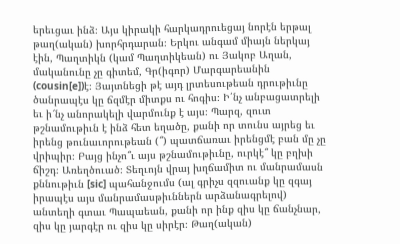երեւցաւ ինձ։ Այս կիրակի հարկադրուեցայ նորէն երթալ թաղ(ական) խորհրդարան։ Երկու անգամ միայն ներկայ էին, Պաղտիկն (կամ Պաղտիկեան) ու Յակոբ Աղան, մականունը չը գիտեմ, Գր(իգոր) Մարգարեանին (cousin[e])է։ Յայտնեցի թէ այդ լրտեսութեան դրութիւնը ծանրապէս կը ճզմէր միտքս ու հոգիս։ Ի՛նչ անբացատրելի եւ ի՜նչ անորակելի վարմունք է այս։ Պարզ, զուտ թշնամութիւն է ինձ հետ եղածը, քանի որ տունս այրեց եւ իրենց թունաւորութեան (՞) պատճառաւ իրենցմէ բան մը չը վրիպիր։ Բայց ինչո՞ւ այս թշնամութիւնը, ուրկէ՞ կը բղխի ճիշդ։ Առեղծուած։ Տեղւոյն վրայ խղճամիտ ու մանրամասն քննութիւն [sic] պահանջումս (ալ գրիչս զզուանք կը զգայ իրապէս այս մանրամասթիւններն արձանագրելով) անտեղի գտաւ Պապաեան, քանի որ ինք զիս կը ճանչնար, զիս կը յարգէր ու զիս կը սիրէր։ Թաղ(ական)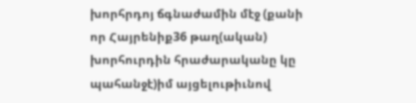խորհրդոյ ճգնաժամին մէջ (քանի որ Հայրենիք36 թաղ(ական) խորհուրդին հրաժարականը կը պահանջէ)իմ այցելութիւնով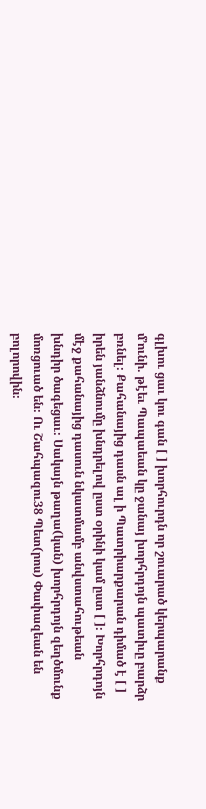գլխու ցաւ կու գան [ ] խորհուրդն որ շուարած կերպարանք մ’ունի. թէեւ Պապաեան կը ջանայ խորհրդոյն պատիւը բարձր բռնել։ Քահանայից դասն ալ ի Պատրիարքարան դիմած է [ ] իրեն յանձնումը խնդրելով ըստ օրինի կամ ըստ [ ]։ Խորհրդոյն մէջ քահանայից դասուն նկատմամբ անվստահութեան խնդիր ծագեցաւ։ Սակայն թաղա(կան) խորհրդոյն զեղծմունք մոռցուած են։ Ու Շահպազու38 Պետ(րոս) Փափազեան են բոլորովին։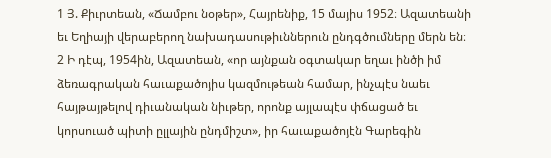1 Յ. Քիւրտեան, «Ճամբու նօթեր», Հայրենիք, 15 մայիս 1952։ Ազատեանի եւ Եղիայի վերաբերող նախադասութիւններուն ընդգծումները մերն են։
2 Ի դէպ, 1954ին, Ազատեան, «որ այնքան օգտակար եղաւ ինծի իմ ձեռագրական հաւաքածոյիս կազմութեան համար, ինչպէս նաեւ հայթայթելով դիւանական նիւթեր, որոնք այլապէս փճացած եւ կորսուած պիտի ըլլային ընդմիշտ», իր հաւաքածոյէն Գարեգին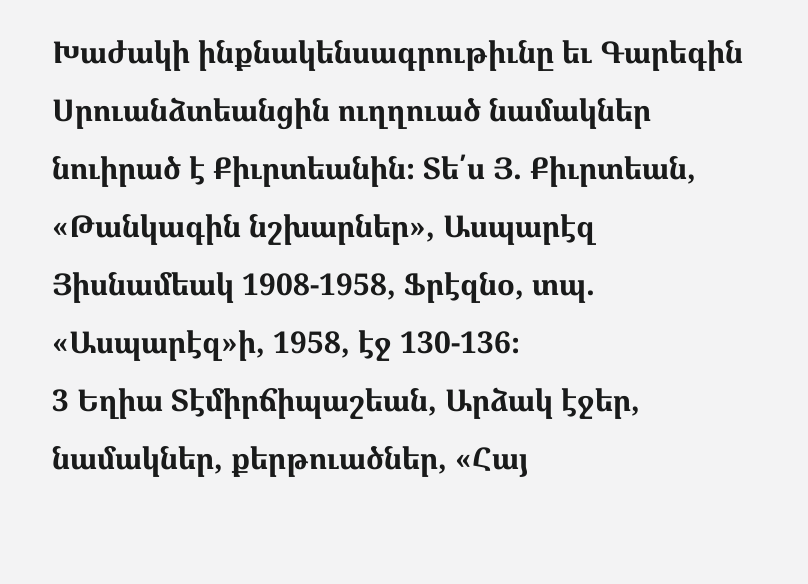Խաժակի ինքնակենսագրութիւնը եւ Գարեգին Սրուանձտեանցին ուղղուած նամակներ նուիրած է Քիւրտեանին։ Տե՛ս Յ. Քիւրտեան, «Թանկագին նշխարներ», Ասպարէզ Յիսնամեակ 1908-1958, Ֆրէզնօ, տպ. «Ասպարէզ»ի, 1958, էջ 130-136։
3 Եղիա Տէմիրճիպաշեան, Արձակ էջեր, նամակներ, քերթուածներ, «Հայ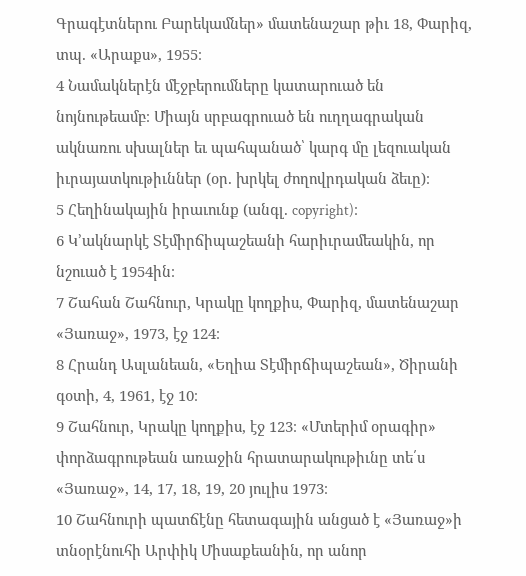Գրագէտներու Բարեկամներ» մատենաշար թիւ 18, Փարիզ, տպ. «Արաքս», 1955։
4 Նամակներէն մէջբերումները կատարուած են նոյնութեամբ։ Միայն սրբագրուած են ուղղագրական ակնառու սխալներ եւ պահպանած՝ կարգ մը լեզուական իւրայատկութիւններ (օր. խրկել ժողովրդական ձեւը)։
5 Հեղինակային իրաւունք (անգլ. copyright)։
6 Կ’ակնարկէ Տէմիրճիպաշեանի հարիւրամեակին, որ նշուած է 1954ին։
7 Շահան Շահնուր, Կրակը կողքիս, Փարիզ, մատենաշար «Յառաջ», 1973, էջ 124։
8 Հրանդ Ասլանեան, «Եղիա Տէմիրճիպաշեան», Ծիրանի գօտի, 4, 1961, էջ 10։
9 Շահնուր, Կրակը կողքիս, էջ 123։ «Մտերիմ օրագիր» փորձագրութեան առաջին հրատարակութիւնը տե՛ս «Յառաջ», 14, 17, 18, 19, 20 յուլիս 1973։
10 Շահնուրի պատճէնը հետագային անցած է «Յառաջ»ի տնօրէնուհի Արփիկ Միսաքեանին, որ անոր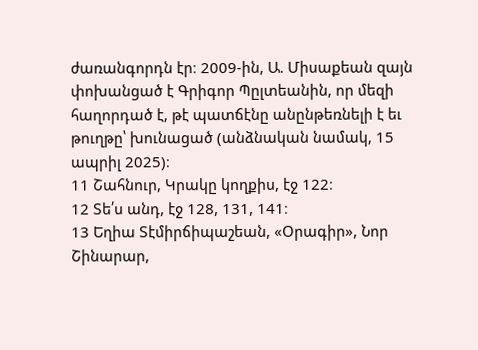ժառանգորդն էր։ 2009-ին, Ա. Միսաքեան զայն փոխանցած է Գրիգոր Պըլտեանին, որ մեզի հաղորդած է, թէ պատճէնը անընթեռնելի է եւ թուղթը՝ խունացած (անձնական նամակ, 15 ապրիլ 2025)։
11 Շահնուր, Կրակը կողքիս, էջ 122։
12 Տե՛ս անդ, էջ 128, 131, 141։
13 Եղիա Տէմիրճիպաշեան, «Օրագիր», Նոր Շինարար,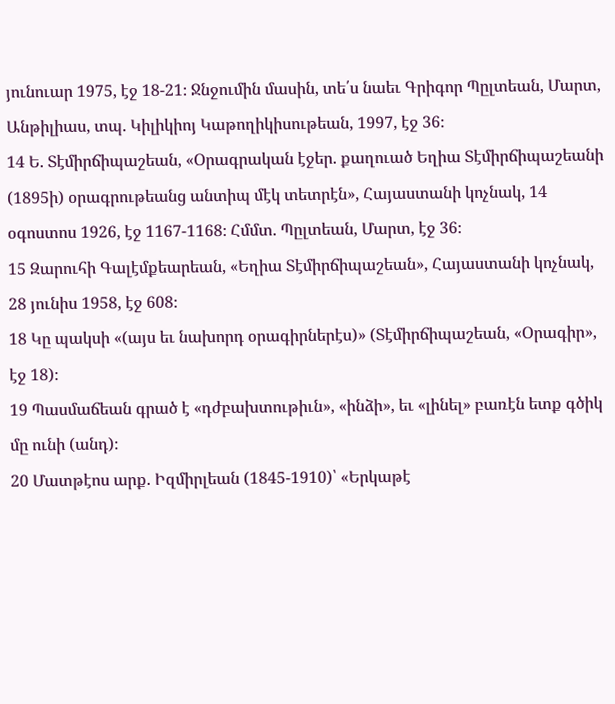յունուար 1975, էջ 18-21։ Ջնջումին մասին, տե՛ս նաեւ Գրիգոր Պըլտեան, Մարտ, Անթիլիաս, տպ. Կիլիկիոյ Կաթողիկիսութեան, 1997, էջ 36։
14 Ե. Տէմիրճիպաշեան, «Օրագրական էջեր. քաղուած Եղիա Տէմիրճիպաշեանի (1895ի) օրագրութեանց անտիպ մէկ տետրէն», Հայաստանի կոչնակ, 14 օգոստոս 1926, էջ 1167-1168։ Հմմտ. Պըլտեան, Մարտ, էջ 36։
15 Զարուհի Գալէմքեարեան, «Եղիա Տէմիրճիպաշեան», Հայաստանի կոչնակ, 28 յունիս 1958, էջ 608։
18 Կը պակսի «(այս եւ նախորդ օրագիրներէս)» (Տէմիրճիպաշեան, «Օրագիր», էջ 18)։
19 Պասմաճեան գրած է «դժբախտութիւն», «ինձի», եւ «լինել» բառէն ետք գծիկ մը ունի (անդ)։
20 Մատթէոս արք. Իզմիրլեան (1845-1910)՝ «Երկաթէ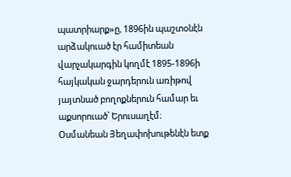պատրիարք»ը, 1896ին պաշտօնէն արձակուած էր համիտեան վարչակարգին կողմէ 1895-1896ի հայկական ջարդերուն առիթով յայտնած բողոքներուն համար եւ աքսորուած՝ Երուսաղէմ։ Օսմանեան Յեղափոխութենէն ետք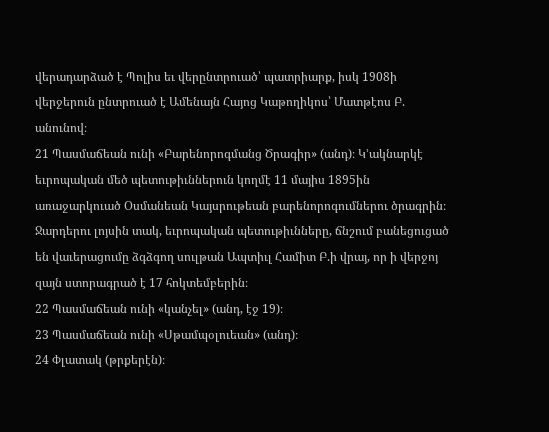վերադարձած է Պոլիս եւ վերընտրուած՝ պատրիարք, իսկ 1908ի վերջերուն ընտրուած է Ամենայն Հայոց Կաթողիկոս՝ Մատթէոս Բ. անունով։
21 Պասմաճեան ունի «Բարենորոգմանց Ծրագիր» (անդ)։ Կ’ակնարկէ եւրոպական մեծ պետութիւններուն կողմէ 11 մայիս 1895ին առաջարկուած Օսմանեան Կայսրութեան բարենորոգումներու ծրագրին։ Ջարդերու լոյսին տակ, եւրոպական պետութիւնները, ճնշում բանեցուցած են վաւերացումը ձգձգող սուլթան Ապտիւլ Համիտ Բ.ի վրայ, որ ի վերջոյ զայն ստորագրած է 17 հոկտեմբերին։
22 Պասմաճեան ունի «կանչել» (անդ, էջ 19)։
23 Պասմաճեան ունի «Սթամպօլուեան» (անդ)։
24 Փլատակ (թրքերէն)։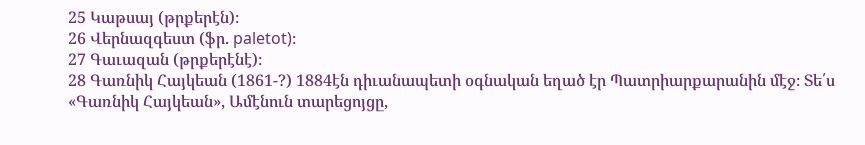25 Կաթսայ (թրքերէն)։
26 Վերնազգեստ (ֆր. paletot)։
27 Գաւազան (թրքերէնէ)։
28 Գառնիկ Հայկեան (1861-?) 1884էն դիւանապետի օգնական եղած էր Պատրիարքարանին մէջ։ Տե՛ս «Գառնիկ Հայկեան», Ամէնուն տարեցոյցը,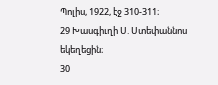Պոլիս, 1922, էջ 310-311։
29 Խասգիւղի Ս. Ստեփաննոս եկեղեցին։
30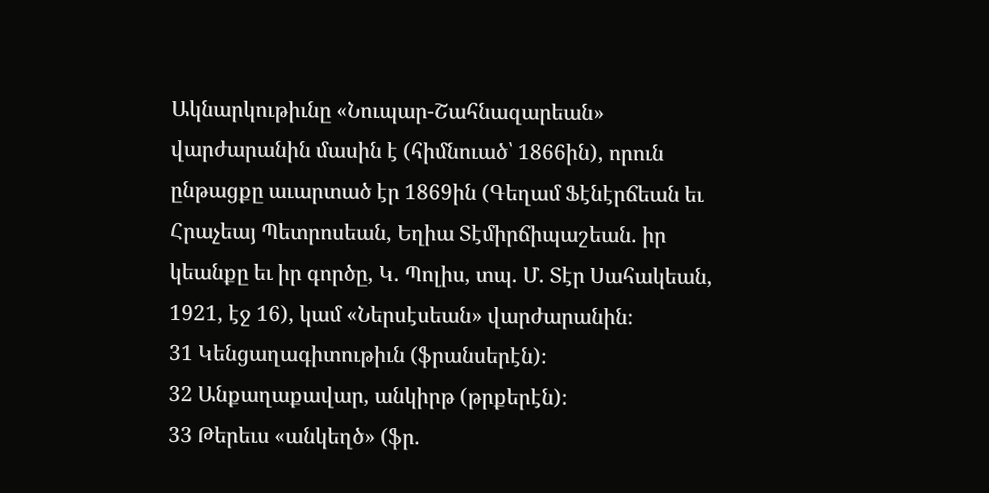Ակնարկութիւնը «Նուպար-Շահնազարեան» վարժարանին մասին է (հիմնուած՝ 1866ին), որուն ընթացքը աւարտած էր 1869ին (Գեղամ Ֆէնէրճեան եւ Հրաչեայ Պետրոսեան, Եղիա Տէմիրճիպաշեան. իր կեանքը եւ իր գործը, Կ. Պոլիս, տպ. Մ. Տէր Սահակեան, 1921, էջ 16), կամ «Ներսէսեան» վարժարանին։
31 Կենցաղագիտութիւն (ֆրանսերէն)։
32 Անքաղաքավար, անկիրթ (թրքերէն)։
33 Թերեւս «անկեղծ» (ֆր.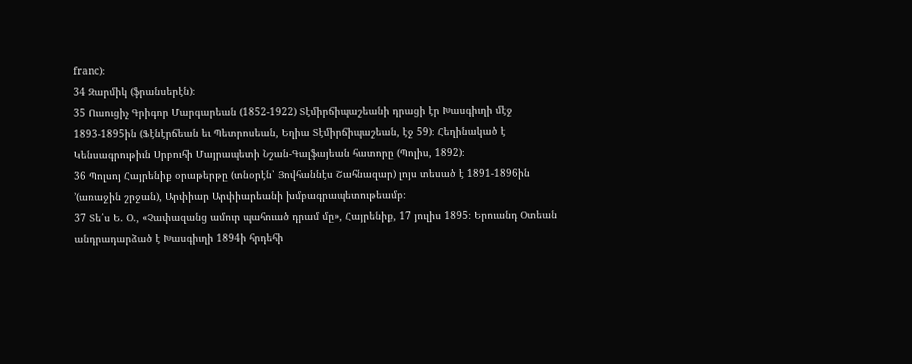franc)։
34 Զարմիկ (ֆրանսերէն)։
35 Ուսուցիչ Գրիգոր Մարգարեան (1852-1922) Տէմիրճիպաշեանի դրացի էր Խասգիւղի մէջ 1893-1895ին (Ֆէնէրճեան եւ Պետրոսեան, Եղիա Տէմիրճիպաշեան, էջ 59)։ Հեղինակած է Կենսագրութիւն Սրբուհի Մայրապետի Նշան-Գալֆայեան հատորը (Պոլիս, 1892)։
36 Պոլսոյ Հայրենիք օրաթերթը (տնօրէն՝ Յովհաննէս Շահնազար) լոյս տեսած է 1891-1896ին ՚(առաջին շրջան), Արփիար Արփիարեանի խմբագրապետութեամբ։
37 Տե՛ս Ե. Օ., «Չափազանց ամուր պահուած դրամ մը», Հայրենիք, 17 յուլիս 1895։ Երուանդ Օտեան անդրադարձած է Խասգիւղի 1894ի հրդեհի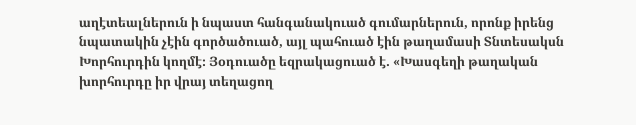աղէտեալներուն ի նպաստ հանգանակուած գումարներուն, որոնք իրենց նպատակին չէին գործածուած, այլ պահուած էին թաղամասի Տնտեսակսն Խորհուրդին կողմէ։ Յօդուածը եզրակացուած է. «Խասգեղի թաղական խորհուրդը իր վրայ տեղացող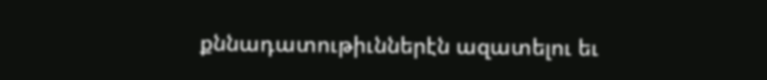քննադատութիւններէն ազատելու եւ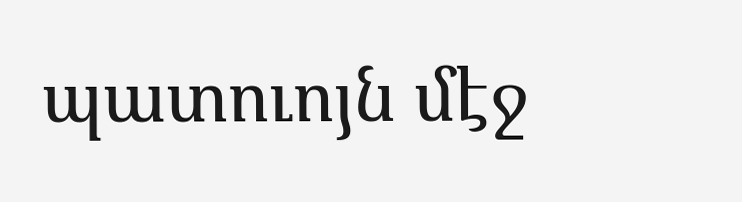պատուոյն մէջ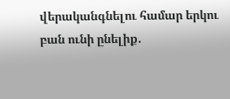վերականգնելու համար երկու բան ունի ընելիք.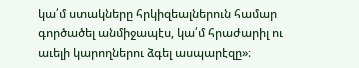կա՛մ ստակները հրկիզեալներուն համար գործածել անմիջապէս, կա՛մ հրաժարիլ ու աւելի կարողներու ձգել ասպարէզը»։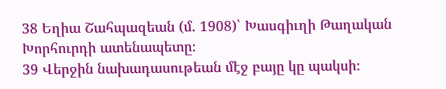38 Եղիա Շահպազեան (մ. 1908)՝ Խասգիւղի Թաղական Խորհուրդի ատենապետը։
39 Վերջին նախադասութեան մէջ բայը կը պակսի։